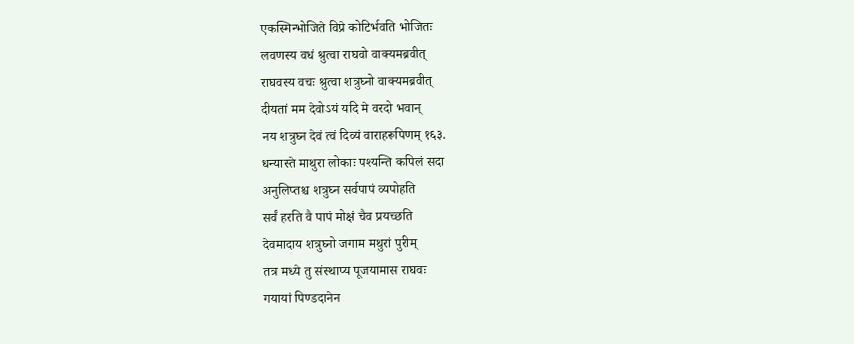एकस्मिन्भोजिते विप्रे कोटिर्भवति भोजितः
लवणस्य वधं श्रुत्वा राघवो वाक्यमब्रवीत्
राघवस्य वचः श्रुत्वा शत्रुघ्नो वाक्यमब्रवीत्
दीयतां मम देवोऽयं यदि मे वरदो भवान्
नय शत्रुघ्न देवं त्वं दिव्यं वाराहरूपिणम् १६३.
धन्यास्ते माथुरा लोकाः पश्यन्ति कपिलं सदा
अनुलिप्तश्च शत्रुघ्न सर्वपापं व्यपोहति
सर्वं हरति वै पापं मोक्षं चैव प्रयच्छति
देवमादाय शत्रुघ्नो जगाम मथुरां पुरीम्
तत्र मध्ये तु संस्थाप्य पूजयामास राघवः
गयायां पिण्डदानेन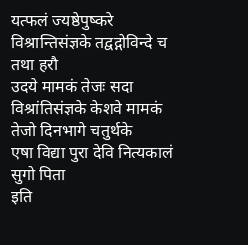यत्फलं ज्यष्ठेपुष्करे
विश्रान्तिसंज्ञके तद्वद्गोविन्दे च तथा हरौ
उदये मामकं तेजः सदा विश्रांतिसंज्ञके केशवे मामकं तेजो दिनभागे चतुर्थके
एषा विद्या पुरा देवि नित्यकालं सुगो पिता
इति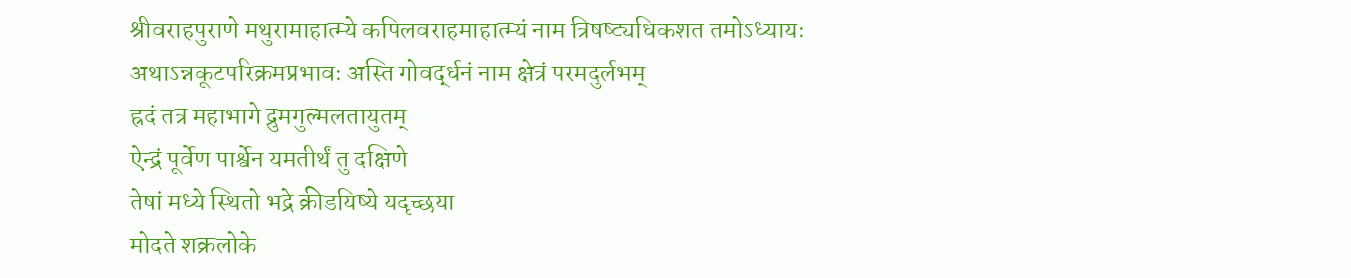श्रीवराहपुराणे मथुरामाहात्म्ये कपिलवराहमाहात्म्यं नाम त्रिषष्ट्यधिकशत तमोऽध्यायः
अथाऽन्नकूटपरिक्रमप्रभावः अस्ति गोवर्द्धनं नाम क्षेत्रं परमदुर्लभम्
ह्रदं तत्र महाभागे द्रुमगुल्मलतायुतम्
ऐन्द्रं पूर्वेण पार्श्वेन यमतीर्थं तु दक्षिणे
तेषां मध्ये स्थितो भद्रे क्रीडयिष्ये यदृच्छया
मोदते शक्रलोके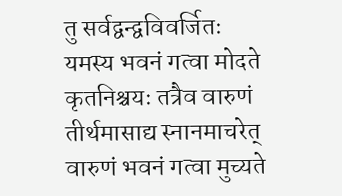तु सर्वद्वन्द्वविवर्जितः
यमस्य भवनं गत्वा मोदते कृतनिश्चयः तत्रैव वारुणं तीर्थमासाद्य स्नानमाचरेत्
वारुणं भवनं गत्वा मुच्यते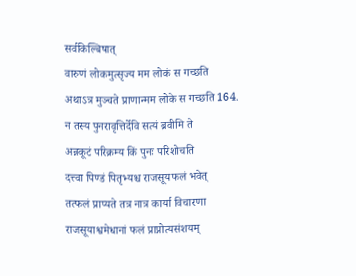सर्वकिल्बिषात्
वारुणं लोकमुत्सृज्य मम लोकं स गच्छति
अथाऽत्र मुञ्चते प्राणान्मम लोके स गच्छति 164.
न तस्य पुनरावृत्तिर्देवि सत्यं ब्रवीमि ते
अन्नकूटं परिक्रम्य किं पुनः परिशोचति
दत्त्वा पिण्डं पितृभ्यश्च राजसूयफलं भवेत्
तत्फलं प्राप्यते तत्र नात्र कार्या विचारणा
राजसूयाश्वमेधानां फलं प्राप्नोत्यसंशयम्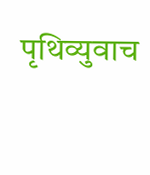पृथिव्युवाच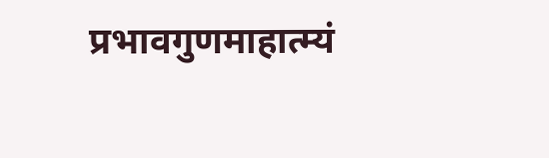प्रभावगुणमाहात्म्यं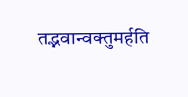तद्भवान्वक्तुमर्हति